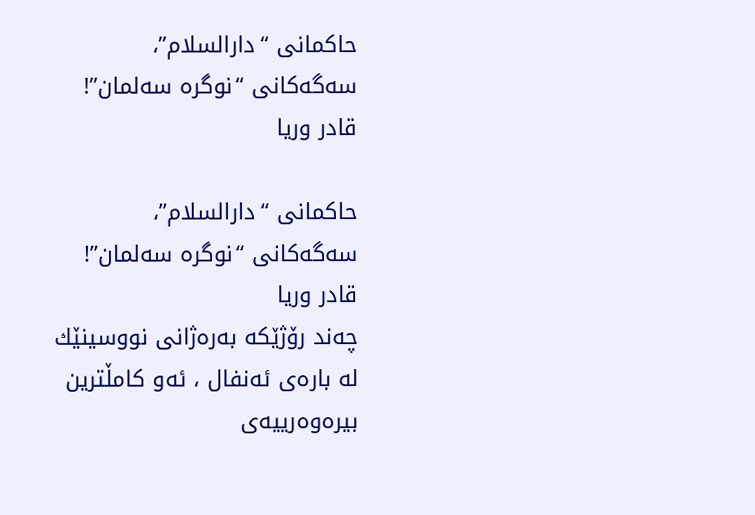حاكمانی‌ “دارالسلام”، سه‌گه‌كانی‌ “نوگره‌ سه‌لمان”! قادر وریا

حاكمانی‌ “دارالسلام”،
سه‌گه‌كانی‌ “نوگره‌ سه‌لمان”!
قادر وریا
چه‌ند رۆژێكه‌ به‌ره‌ژانی‌ نووسینێك له‌ باره‌ی‌ ئه‌نفال ، ئه‌و كامڵترین بیره‌وه‌رییه‌ی‌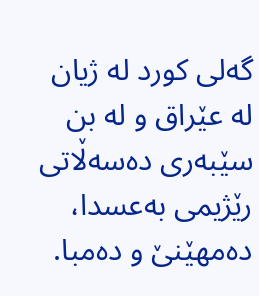گه‌لی‌ كورد له‌ ژیان له‌ عێراق‌ و له‌ بن سێبه‌ری‌ ده‌سه‌ڵاتی‌ رێژیمی‌ به‌عسدا، ده‌مهێنێ‌‌ و ده‌مبا.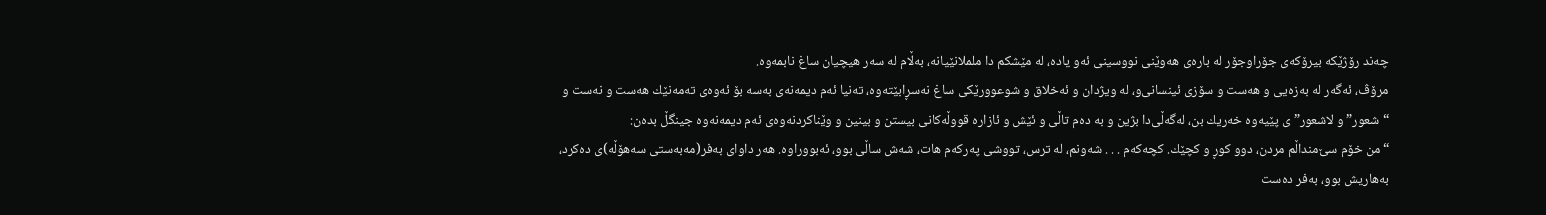چه‌ند رۆژێكه‌ بیرۆكه‌ی‌ جۆراوجۆر له‌ باره‌ی‌ هه‌وێنی‌ نووسینی‌ ئه‌و یاده‌، له‌ مێشكم دا ململانێیانه‌، به‌ڵام له‌ سه‌ر هیچیان ساغ نابمه‌وه‌.
مرۆڤ، ئه‌گه‌ر له‌ به‌زه‌یی‌‌ و هه‌ست‌ و سۆزی‌ ئینسانی‌‌و، له‌ ویژدان‌ و ئه‌خلاق‌ و شوعوورێكی‌ ساغ نه‌سڕابێته‌وه‌، ته‌نیا ئه‌م دیمه‌نه‌ی‌ به‌سه‌ بۆ ئه‌وه‌ی‌ ته‌مه‌نێك هه‌ست‌ و نه‌ست‌ و “شعور”و لاشعور”ی‌ پێیه‌وه‌ خه‌ریك بن، له‌گه‌ڵی‌دا بژین‌ و به‌ ده‌م تاڵی‌‌ و ئێش‌ و ئازاره‌ قووڵه‌كانی‌ بیستن‌ و بینین‌ و وێناكردنه‌وه‌ی‌ ئه‌م دیمه‌نه‌وه‌ جینگڵ‌ بده‌ن:
“من خۆم سێ‌منداڵم مردن، دوو كوڕ‌ و كچێك. كچه‌كه‌م . . . شه‌ونم، له‌ ترس، تووشی‌ په‌ركه‌م هات، شه‌ش ساڵی‌ بوو، ئه‌بووراوه‌. هه‌ر داوای‌ به‌فر(مەبەستی سەهۆڵە)ی‌ ده‌كرد، به‌هاریش بوو، به‌فر ده‌ست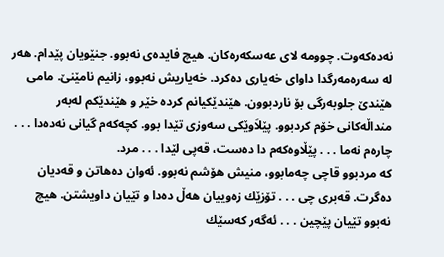نه‌ده‌كه‌وت. چوومه‌ لای‌ عه‌سكه‌ره‌كان. هیچ فایده‌ی‌ نه‌بوو. جنێویان پێدام. هه‌ر له‌ سه‌ره‌مه‌رگدا داوای‌ خه‌یاری‌ ده‌كرد. خه‌یاریش نه‌بوو، زانیم نامێنێ‌. مامی‌ هێندێ‌ جلوبه‌رگی‌ بۆ ناردبوون. هێندێكیانم كرده‌ خێر‌ و هێندێكم له‌به‌ر منداڵه‌كانی‌ خۆم كردبوو. پێلاَوێكی‌ سه‌وزی‌ تێدا بوو. كچه‌كه‌م گیانی‌ نه‌ده‌دا . . . چاره‌م نه‌ما . . . پێڵاوه‌كه‌م دا ده‌ست، قه‌پی‌ لێدا . . . مرد.
كه‌ مردبوو قاچی‌ چه‌مابوو، منیش هۆشم نه‌بوو. ئه‌وان ده‌هاتن‌ و قه‌دیان ده‌گرت. قه‌بری‌ چی‌ . . . تۆزێك زه‌وییان هه‌ڵ‌ ده‌دا‌ و تێیان داویشتن. هیچ نه‌بوو تێیان پێچین . . . ئه‌گه‌ر كه‌سێك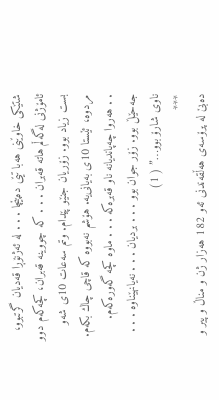شتێكی‌ خاوێنی‌ هه‌با تێی‌ ده‌پێچا . . . له‌ ئه‌ژنۆڕا قه‌دیان گرتبوو، ئامۆژنی‌ له‌گه‌ڵم هاته‌ قه‌بران . . . كه‌ چووینه‌ قه‌بران، كچه‌كه‌م دوو بست زیاد بوو. زۆریان جنێو پێدام. وتم سه‌عات 10ی‌ شه‌و مردوه‌، ئێستا 10ی‌ به‌یانی‌یه‌. هۆشم نه‌بووه‌ كه‌ قاچی‌ چاك بكه‌م. . . هه‌روا چه‌پاندیانه‌ ناو قه‌بره‌كه‌ . . . ماوه‌ كچه‌ گه‌وره‌كه‌م. جه‌حێڵ‌ بوو. زۆر جوان بوو . . . بردیان . . . نه‌یانهێناوه‌ . . . ناوی‌ شارۆ بوو…” ( 1)
***
ده‌بێ‌ له‌ پرۆسه‌ی‌ هه‌ڵقه‌ندنی‌ ئه‌و 182 هه‌زار ژن‌ و مناڵ‌‌ و پیر‌ و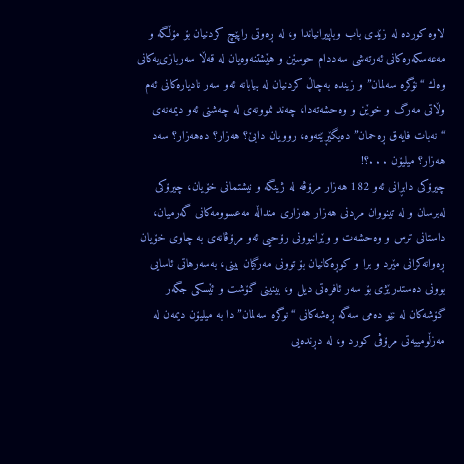لاوه‌ كورده‌ له‌ زێدی‌ باب‌ وباپیرانیاندا‌ و، له‌ ڕه‌وتی‌ راپێچ كردنیان بۆ مۆڵگه‌‌ و مه‌عه‌سكه‌ره‌كانی‌ ئه‌رته‌شی‌ سه‌ددام حوسێن‌ و هێشتنه‌وه‌یان له‌ قه‌ڵا سه‌ربازی‌یه‌كانی‌ وه‌ك “نۆگره‌ سه‌لمان” و زینده‌ به‌چاڵ‌ كردنیان له‌ بیابانه‌ ئه‌و سه‌ر نادیاره‌كانی‌ ئه‌م وڵاتی‌ مه‌رگ‌ و خوێن‌ و وه‌حشه‌ته‌دا، چه‌ند نموونه‌ی‌ له‌ چه‌شنی‌ ئه‌و دیمه‌نه‌ی‌ “نه‌بات فایه‌ق ڕه‌حمان” ده‌یگێڕێته‌وه‌، روویان دابێ‌؟ هه‌زار؟ ده‌هه‌زار؟ سه‌د هه‌زار؟ میلیۆن . . .؟!
چیرۆكی‌ دابڕانی‌ ئه‌و 182 هه‌زار مرۆڤه‌ له‌ ژینگه‌‌ و نیشتمانی‌ خۆیان، چیرۆكی‌ له‌برسان‌ و له‌ تینووان مردنی‌ هه‌زار هه‌زاری‌ منداڵه‌ مه‌عسوومه‌كانی‌ گه‌رمیان، داستانی‌ ترس‌ و وه‌حشه‌ت‌ و وێرانبوونی‌ رۆحیی‌ ئه‌و مرۆڤانه‌ی‌ به‌ چاوی‌ خۆیان ڕه‌وانه‌كرانی‌ مێرد‌ و برا و كوڕه‌كانیان بۆ توونی‌ مه‌رگیان بینی‌، به‌سه‌رهاتی‌ ئاسایی‌ بوونی‌ ده‌ستدرێژی‌ بۆ سه‌ر ئافره‌تی‌ دیل‌ و، بینینی‌ گۆشت‌ و ئێسكی‌ جگه‌ر گۆشه‌كان له‌ نێو ده‌می‌ سه‌گه‌ ڕه‌شه‌كانی‌ “نوگره‌ سه‌لمان”دا به‌ میلیۆن دیمه‌ن له‌ مه‌زڵومییه‌تی‌ مرۆڤی‌ كورد و، له‌ دڕنده‌یی‌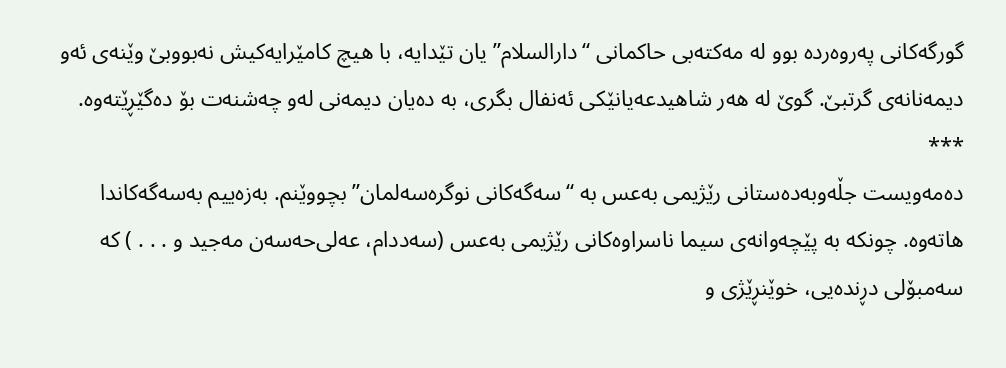گورگه‌كانی‌ په‌روه‌رده‌ بوو له‌ مه‌كته‌بی‌ حاكمانی‌ “دارالسلام” یان تێدایه‌، با هیچ كامێرایه‌كیش نه‌بووبێ‌ وێنه‌ی‌ ئه‌و دیمه‌نانه‌ی‌ گرتبێ‌. گوێ‌ له‌ هه‌ر شاهیدعه‌یانێكی‌ ئه‌نفال بگری‌، به‌ ده‌یان دیمه‌نی‌ له‌و چه‌شنه‌ت بۆ ده‌گێڕێته‌وه‌.
***
ده‌مه‌ویست جڵه‌وبه‌ده‌ستانی‌ رێژیمی‌ به‌عس به‌ “سه‌گه‌كانی‌ نوگره‌سه‌لمان” بچووێنم. به‌زه‌ییم به‌سه‌گه‌كاندا هاته‌وه‌. چونكه‌ به‌ پێچه‌وانه‌ی‌ سیما ناسراوه‌كانی‌ رێژیمی‌ به‌عس (سه‌ددام، عه‌لی‌حه‌سه‌ن مه‌جید‌ و . . . ) كه‌ سه‌مبۆلی‌ دڕنده‌یی‌، خوێنڕێژی‌‌ و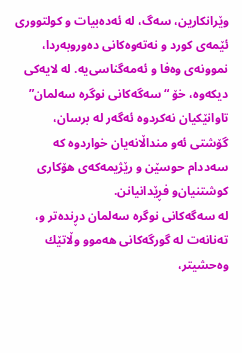وێرانكارین، سه‌گ، له‌ ئه‌ده‌بیات‌ و کولتووری ئێمه‌ی‌ كورد‌ و نه‌ته‌وه‌كانی‌ ده‌وروبه‌ردا، نموونه‌ی‌ وه‌فا‌ و ئه‌مه‌گناسی‌یه‌. له‌ لایه‌كی‌ دیكه‌وه‌، خۆ “سه‌گه‌كانی‌ نوگره‌ سه‌لمان” تاوانێكیان نه‌كردوه‌ ئه‌گه‌ر له‌ برسان، گۆشتی‌ ئه‌و منداڵانه‌یان خواردوه‌ كه‌ سه‌ددام حوسێن‌ و رێژیمه‌كه‌ی‌ هۆكاری‌ كوشتنیان‌و فڕێدانیانن.
له‌ سه‌گه‌كانی‌ نوگره‌ سه‌لمان دڕنده‌تر‌ و، ته‌نانه‌ت له‌ گورگه‌كانی‌ هه‌موو وڵاتێك وه‌حشیتر،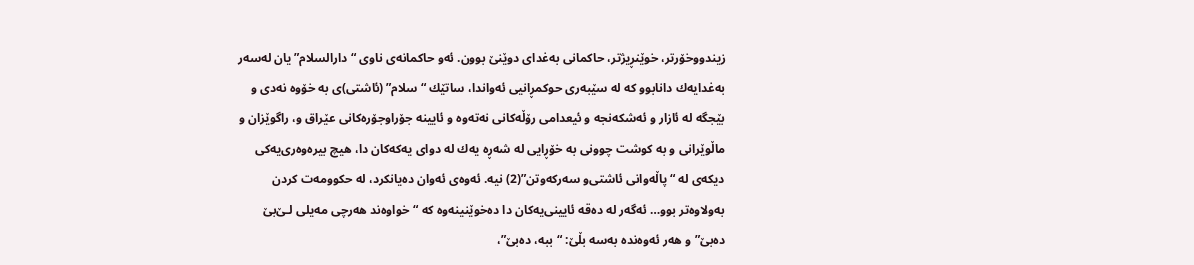زیندووخۆرتر، خوێنڕیژتر، حاكمانی‌ به‌غدای‌ دوێنێ بوون. ئه‌و حاكمانه‌ی‌ ناوی‌ “دارالسلام”یان له‌سه‌ر به‌غدایه‌ك دانابوو كه‌ له‌ سێبه‌ری‌ حوكمڕانیی‌ ئه‌واندا، ساتێك “سلام” (ئاشتی‌)ی‌ به‌ خۆوه‌ نه‌دی‌‌ و بێجگه‌ له‌ ئازار‌ و ئه‌شكه‌نجه‌‌ و ئیعدامی‌ رۆڵه‌كانی‌ نه‌ته‌وه‌‌ و ئایینه‌ جۆراوجۆره‌كانی‌ عێراق‌ و، راگوێزان‌ و ماڵوێرانی‌‌ و به‌ كوشت چوونی‌ به‌ خۆڕایی‌ له‌ شه‌ڕه‌ یه‌ك له‌ دوای‌ یه‌كه‌كان دا، هیچ بیره‌وه‌ری‌یه‌كی‌ دیكه‌ی‌ له‌ “پاڵه‌وانی‌ ئاشتی‌‌و سه‌ركه‌وتن”(2) نیه‌. ئه‌وه‌ی‌ ئه‌وان ده‌یانكرد، له‌ حكوومه‌ت كردن به‌ولاوه‌تر بوو… ئه‌گه‌ر له‌ ده‌قه‌ ئایینی‌یه‌كان دا ده‌خوێنینه‌وه‌ كه‌ “خواوه‌ند هه‌رچی‌ مه‌یلی‌ لـێ‌بێ‌ ده‌بێ‌”و هه‌ر ئه‌وه‌نده‌ به‌سه‌ بڵێ‌: “ببه‌، ده‌بێ‌”،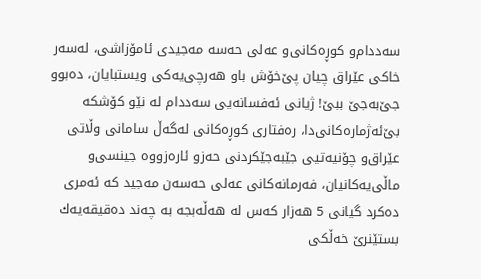سه‌ددام‌و كوڕه‌كانی‌‌و عه‌لی‌ حه‌سه‌ مه‌جیدی‌ ئامۆزاشی‌، له‌سه‌ر خاكی‌ عێراق چیان پێ‌خۆش با‌و هه‌رچی‌یه‌كی‌ ویستبایان، ده‌بوو جێ‌به‌جێ‌ ببێ‌! ژیانی‌ ئه‌فسانه‌یی‌ سه‌ددام له‌ نێو كۆشكه‌ بێ‌ئه‌ژماره‌كانی‌دا، ره‌فتاری‌ كوڕه‌كانی‌ له‌گه‌ڵ‌ سامانی‌ وڵاتی‌ عێراق‌و چۆنیه‌تیی‌ جێبه‌جێكردنی‌ حه‌ز‌و ئاره‌زووه‌ جینسی‌‌و ماڵی‌یه‌كانیان، فه‌رمانه‌كانی‌ عه‌لی‌ حه‌سه‌ن مه‌جید كه‌ ئه‌مری‌ ده‌كرد گیانی‌ 5 هه‌زار كه‌س له‌ هه‌ڵه‌بجه‌ به‌ چه‌ند ده‌قیقه‌یه‌ك بستێنرێ‌ خه‌ڵكی‌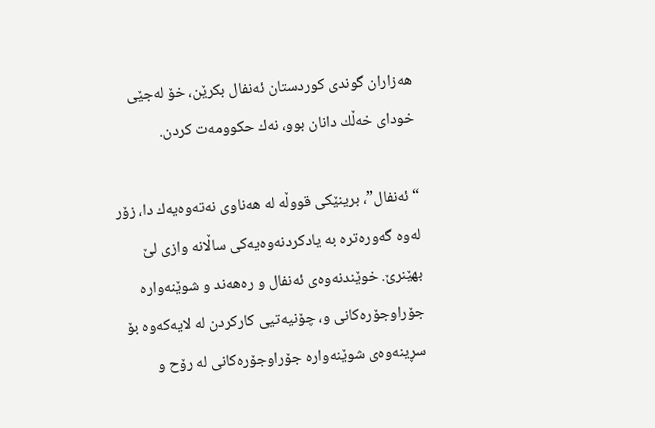هه‌زاران گوندی‌ كوردستان ئه‌نفال بكرێن، خۆ له‌جێی‌ خودای‌ خه‌ڵك دانان بوو، نه‌ك حكوومه‌ت كردن.

“ئه‌نفال”، برینێكی‌ قووڵه‌ له‌ هه‌ناوی‌ نه‌ته‌وه‌یه‌ك دا، زۆر له‌وه‌ گه‌وره‌تره‌ به‌ یادكردنه‌وه‌یه‌كی‌ ساڵانه‌ وازی‌ لێ‌ بهێنرێ‌. خوێندنه‌وه‌ی‌ ئه‌نفال‌ و ره‌هه‌ند‌ و شوێنه‌واره‌ جۆراوجۆره‌كانی‌‌ و، چۆنیه‌تیی‌ كاركردن له‌ لایه‌كه‌وه‌ بۆ سڕینه‌وه‌ی‌ شوێنه‌واره‌ جۆراوجۆره‌كانی‌ له‌ رۆح‌ و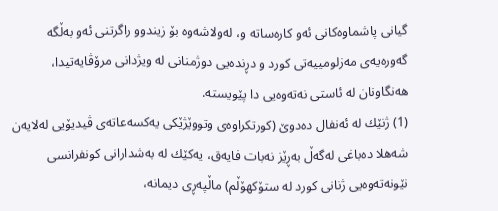گیانی‌ پاشماوه‌كانی‌ ئه‌و كاره‌ساته‌‌ و، له‌ولاشه‌وه‌ بۆ زیندوو راگرتنی‌ ئه‌و به‌ڵگه‌ گه‌وره‌یه‌ی‌ مه‌زلومییه‌تی‌ كورد‌ و دڕنده‌یی‌ دوژمنانی‌ له‌ ویژدانی‌ مرۆڤایه‌تیدا، هه‌نگاونان له‌ ئاستی‌ نه‌ته‌وه‌یی‌ دا پێویسته‌.
(1) ژنێك له‌ ئه‌نفال ده‌دوێ‌ (كورتكراوه‌ی‌ وتووێژێكی‌ یه‌كسه‌عاته‌ی‌ ڤیدیۆیی‌ له‌لایه‌ن شه‌هلا ده‌باغی‌ له‌گه‌ڵ‌ به‌ڕێز نه‌بات فایه‌ق، یه‌كێك له‌ به‌شدارانی‌ كونفرانسی‌ نێونه‌ته‌وه‌یی‌ ژنانی‌ كورد له‌ ستۆكهۆڵم) ماڵپه‌ڕی‌ دیمانه‌،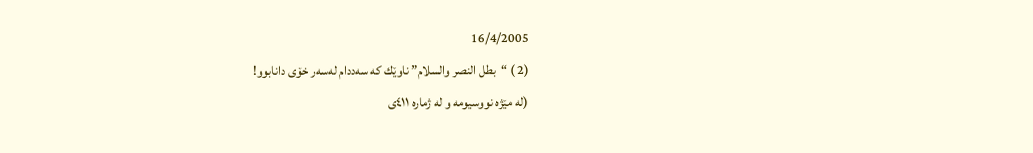16/4/2005
(2 ) “بطل النصر والسلام” ناوێك كه‌ سه‌ددام له‌سه‌ر خۆی‌ دانابوو!
(لە مێژە نووسیومە و لە ژمارە ٤١١ی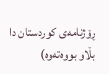ڕۆژنامەی کوردستان دا بڵاو بووەتەوە)